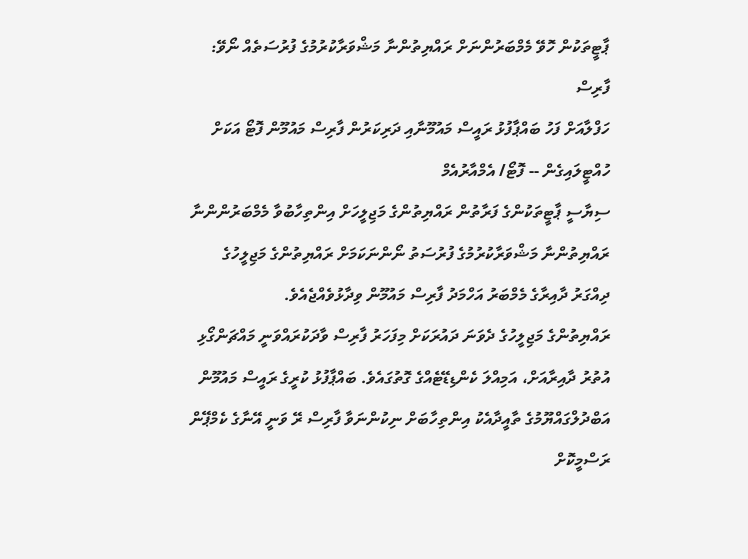ޕާޓީތަކުން ހޮވޭ މެމްބަރުންނަށް ރައްޔިތުންނާ މަޝްވަރާކުރުމުގެ ފުރުސަތެއް ނޯވޭ: ފާރިސް
ހަފްލާއަށް ފަހު ބައްޕާފުޅު ރައީސް މައުމޫނާއި ދަރިކަރުން ފާރިސް މައުމޫން ފޮޓޯ އަކަށް ހުއްޓީލައިގެން -- ފޮޓޯ/ އެމްއާރުއެމް
ސިޔާސީ ޕާޓީތަކުންގެ ފަރާތުން ރައްޔިތުންގެ މަޖިލީހަށް އިންތިހާބުވާ މެމްބަރުންންނާ ރައްޔިތުންނާ މަޝްވަރާކުރުމުގެ ފުރުސަތު ނޯންނަކަމަށް ރައްޔިތުންގެ މަޖިލީހުގެ ދިއްގަރު ދާއިރާގެ މެމްބަރު އަހްމަދު ފާރިސް މައުމޫން ވިދާޅުވެއްޖެއެވެ.
ރައްޔިތުންގެ މަޖިލީހުގެ ދެވަނަ ދައުރަކަށް މިފަހަރު ފާރިސް ވާދަކުރައްވަނީ މައްޗަންގޯޅި އުތުރު ދާއިރާއަށް، އަމިއްލަ ކެންޑިޑޭޓެއްގެ ގޮތުގައެވެ. ބައްޕާފުޅު ކުރީގެ ރައީސް މައުމޫން އަބްދުލްގައްޔޫމުގެ ތާއީދާއެކު އިންތިހާބަށް ނިކުންނަވާ ފާރިސް ރޭ ވަނީ އޭނާގެ ކެމްޕޭން ރަސްމީކޮށް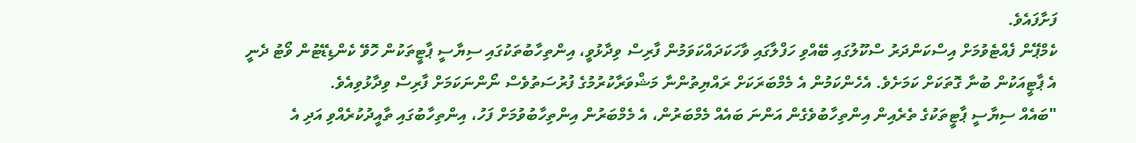ފަށާފައެވެ.
ކެމްޕޭން ފެއްޓެވުމަށް އިސްކަންދަރު ސްކޫލުގައި ބޭއްވި ހަފްލާގައި ވާހަކަދައްކަވަމުން ފާރިސް ވިދާޅުވީ، އިންތިހާބުތަކުގައި ސިޔާސީ ޕާޓީތަކުން ހޮވޭ ކެންޑިޑޭޓުން ވޯޓު ދެނީ އެ ޕާޓީއަކުން ބުނާ ގޮތަކަށް ކަމަށެވެ. އެހެންކަމުން އެ މެމްބަރަކަށް ރައްޔިތުންނާ މަޝްވަރާކުރުމުގެ ފުރުސަތުވެސް ނޯންނަކަމަށް ފާރިސް ވިދާޅުވިއެވެ.
"ބައެއް ސިޔާސީ ޕާޓީތަކުގެ ތެރެއިން އިންތިހާބުވެގެން އަންނަ ބައެއް މެމްބަރުން، އެ މެމްބަރުން އިންތިހާބުވުމަށް ފަހު، އިންތިހާބުގައި ތާއީދުކުރެއްވި އަދި އެ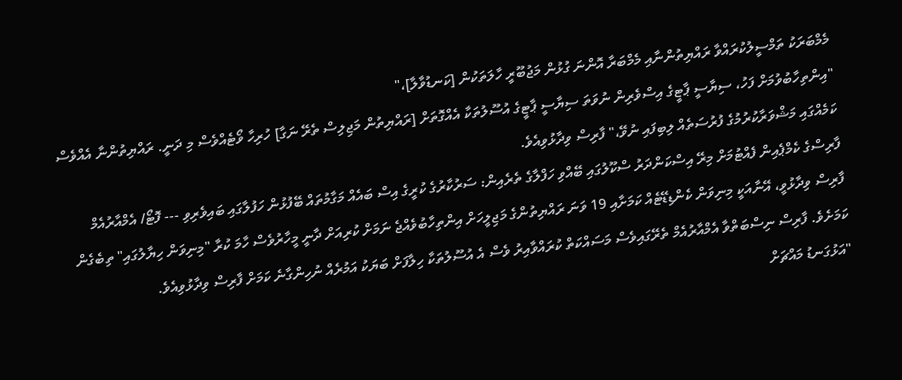މެމްބަރަކު ތަމްސީލުކުރައްވާ ރައްޔިތުންނާއި މެމްބަރާ އޮންނަ ގުޅުން މަޖުބޫރީ ހާލަތަކުން [ކަނޑުވާލާ]،"
"އިންތިހާބުވުމަށް ފަހު، ސިޔާސީ ޕާޓީގެ އިސްވެރިން ނުވަތަ ސިޔާސީ ޕާޓީގެ އުސޫލުތަކާ އެއްގޮތަށް [ރައްޔިތުން މަޖިލިސް ތެރޭ ނަގާ] ހުރިހާ ވޯޓެއްވެސް މި ދަނީ. ރައްޔިތުންނާ އެއްވެސް ކަމެއްގައި މަޝްވަރާކުރުމުގެ ފުރުސަތެއް ލިބިފައި ނުވޭ،" ފާރިސް ވިދާޅުވިއެވެ.
ފާރިސްގެ ކެމްޕެއިން ފެއްޓުމަށް މިރޭ އިސްކަންދަރު ސްކޫލުގައި ބޭއްވި ހަފްލާގެ ތެރެއިން: ސަރުކާރުގެ ކުރީގެ އިސް ބައެއް މަގާމުތައް ބޭފުޅުން ހަފުލާގައި ބައިވެރިވި --- ފޮޓޯ/ އެމްއާރުއެމް
ފާރިސް ވިދާޅުވީ، އޭނާއަކީ މިނިވަން ކެންޑިޑޭޓެއް ކަމަށާއި 19 ވަނަ ރައްޔިތުންގެ މަޖިލީހަށް އިންތިހާބުވެއްޖެ ނަމަށް ކުރިއަށް ދާނީ މީހާރުވެސް ހާމަ ކުރާ "މިނިވަން ހިޔާލުގައި" ތިބެގެން ކަމަށެވެ. ފާރިސް ނިސްބަތްވާ އެމްއާރުއެމް ތެރޭގައިވެސް މަސައްކަތް ކުރައްވާއިރު ވެސް އެ އުސޫލުތަކާ ހިލާފަށް ބަޔަކު އަމުރެއް ނުހިންގާނެ ކަމަށް ފާރިސް ވިދާޅުވިއެވެ.
"އަޅުގަނޑު މައްޗަށް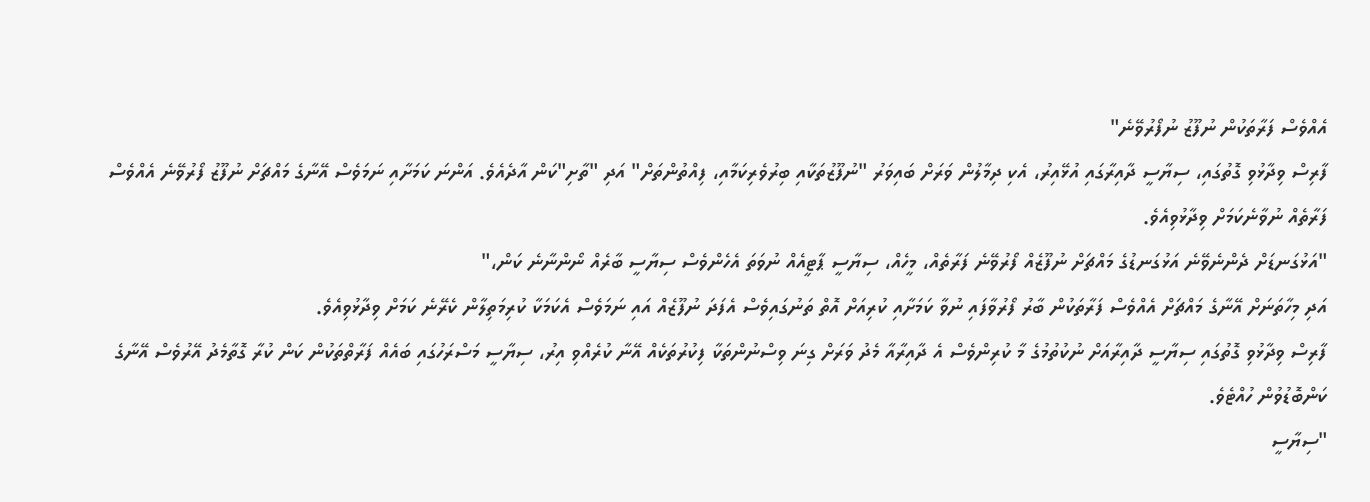އެއްވެސް ފަރާތަކުން ނުފޫޒު ނުފޯރުވޭނެ"
ފާރިސް ވިދާޅުވި ގޮތުގައި، ސިޔާސީ ދާއިރާގައި އުޅޭއިރު، އެކި ދިމާލުން ވަރަށް ބައިވަރު "ނުފޫޒުތަކާއި ބިރުވެރިކަމާއި، ފިއްތުންތަށް" އަދި "ތާށި"ކަން އާދެއެވެ. އަންނަ ކަމަށާއި ނަމަވެސް އޭނާގެ މައްޗަށް ނުފޫޒު ފޯރުވޭނެ އެއްވެސް ފަރާތެއް ނުވާނެކަމަށް ވިދާޅުވިއެވެ.
"އަޅުގަނޑަށް ދެންނެވޭނެ އަޅުގަނޑުގެ މައްޗަށް ނުފޫޒެއް ފޯރުވޭނެ ފަރާތެއް، މީހެއް، ސިޔާސީ ޕާޓީއެއް ނުވަތަ އެހެންވެސް ސިޔާސީ ބާރެއް ނޯންނާނެ ކަން،"
އަދި މިހާތަނަށް އޭނާގެ މައްޗަށް އެއްވެސް ފަރާތަކުން ބާރު ފޯރުވާފައި ނުވާ ކަމަށާއި ކުރިއަށް އޮތް ތަނުގައިވެސް އެފަދަ ނުފޫޒެއް އައި ނަމަވެސް އެކަމަކާ ކުރިމަތިލާން ކެރޭނެ ކަމަށް ވިދާޅުވިއެވެ.
ފާރިސް ވިދާޅުވި ގޮތުގައި ސިޔާސީ ދާއިރާއަށް ނުކުތުމުގެ މާ ކުރިންވެސް އެ ދާއިރާއާ މެދު ވަރަށް ގިނަ ވިސްނުންތަކާ ފިކުރުތަކެއް އޭނާ ކުރެއްވި އިރު، ސިޔާސީ މަސްރަހުގައި ބައެއް ފަރާތްތަކުން ކަން ކުރާ ގޮތާމެދު އޭރުވެސް އޭނާގެ ކަންބޮޑުވުން ހުއްޓެވެ.
"ސިޔާސީ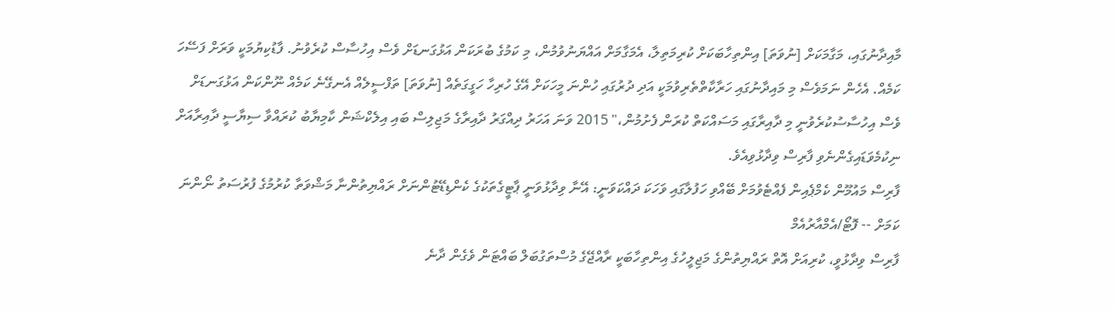މާއިދާނުގައި، މަގާމަކަށް [ނުވަތަ] އިންތިހާބަކަށް ކުރިމަތިލާ، އެމަގާމަށް އައްޔަނުވުމުން، މި ކަމުގެ ބުރަކަން އަޅުގަނޑަށް ވެސް އިހުސާސް ކުރެވުނު. ފާޑުކިޔުމަކީ ވަރަށް ފަސޭހަ ކަމެއް. އެހެން ނަމަވެސް މި މައިދާނުގައި ހަރާކާތްތެރިވުމަކީ އަދި ދުރުގައި ހުންނަ މީހަކަށް އޭގެ ހުރިހާ ހަގީގަތެއް [ނުވަތަ] ތަފްސީލެއް އެނގޭނެ ކަމެއް ނޫންކަން އަޅުގަނޑަށް ވެސް އިހުސާސުކުރެވުނީ މި ދާއިރާގައި މަސައްކަތް ކުރަން ފެށުމުން،" 2015 ވަނަ އަހަރު ދިއްގަރު ދާއިރާގެ މަޖިލިސް ބައި އިލެކްޝަން ކާމިޔާބު ކުރައްވާ ސިޔާސީ ދާއިރާއަށް ނިކުމެވަޑައިގެންނެވި ފާރިސް ވިދާޅުވިއެވެ.
ފާރިސް މައުމޫން ކެމްޕެއިން ފެއްޓެވުމަށް ބޭއްވި ހަފުލާގައި ވަހަކަ ދައްކަވަނީ: އޭނާ ވިދާޅުވަނީ ޕާޓީގެތަކުގެ ކެންޑިޑޭޓުންނަށް ރައްޔިތުންނާ މަޝްވަތާ ކުރުމުގެ ފުރުސަތު ނޯންނަ ކަމަށް -- ފޮޓޯ/އެމްއާރުއެމް
ފާރިސް ވިދާޅުވީ، ކުރިއަށް އޮތް ރައްޔިތުންގެ މަޖިލީހުގެ އިންތިހާބަކީ ރާއްޖޭގެ މުސްތަގުބަލް ބައްޓަން ވެގެން ދާނެ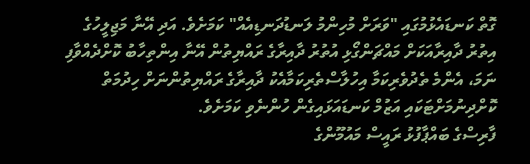ގޮތް ކަނޑައެޅުމުގައި "ވަރަށް މުހިންމު ލަނޑުދަނޑިއެއް" ކަމަށެވެ. އަދި އޭނާ މަޖިލީހުގެ އިތުރު ދާއިރާއަކަށް މައްޗަންގޯޅި އުތުރު ދާއިރާގެ ރައްޔިތުން އޭނާ އިންތިހާބު ކޮށްދެއްވާފި ނަމަ، އެންމެ ތެދުވެރިކަމާ އިހުލާސްތެރިކަމާއެކު ދާއިރާގެ ރައްޔިތުންނަށް ހިދުމަތް ކޮށްދިނުމަށްޓަކައި އަޒުމް ކަނޑައަޅައިގެން ހުންނެވި ކަމަށެވެ.
ފާރިސްގެ ބައްޕާފުޅު ރައީސް މައުމޫންގެ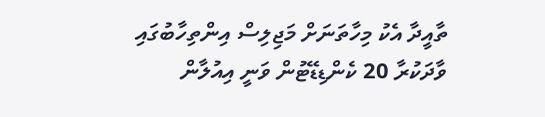ތާއީދާ އެކު މިހާތަނަށް މަޖިލިސް އިންތިހާބުގައި ވާދަކުރާ 20 ކެންޑިޑޭޓުން ވަނީ އިއުލާން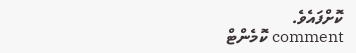ކޮށްފައެވެ.
comment ކޮމެންޓް